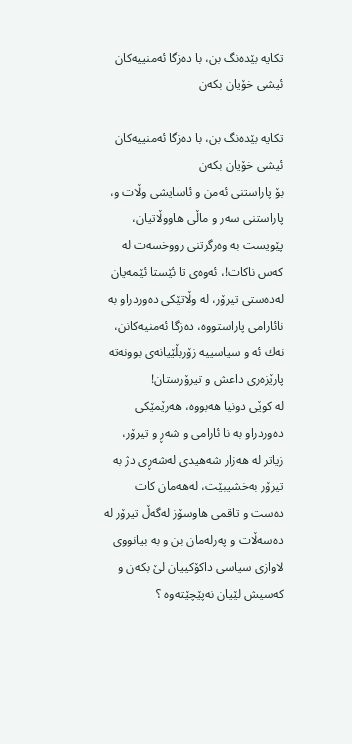تكایه‌ بێده‌نگ بن، با ده‌زگا ئه‌منییه‌كان ئیشی خۆیان بكه‌ن

تكایه‌ بێده‌نگ بن، با ده‌زگا ئه‌منییه‌كان ئیشی خۆیان بكه‌ن
بۆ پاراستنی ئه‌من و ئاسایشی وڵات و، پاراستنی سه‌ر و ماڵی هاووڵاتیان، پێویست به‌ وه‌رگرتنی رووخسه‌ت له‌ كه‌س ناكات!، ئه‌وه‌ی تا ئێستا ئێمه‌یان له‌ده‌ستی تیرۆر، له‌ وڵاتێكی ده‌وردراو به‌ نائارامی پاراستووه‌، ده‌زگا ئه‌منیه‌كانن‌، نه‌ك ئه و سیاسییه‌ زۆربڵێیانه‌ی بوونه‌ته‌ پارێزه‌ری داعش و تیرۆرستان!
له‌ كوێی دونیا هه‌بووه‌، هه‌رێمێكی ده‌وردراو به‌ نا ئارامی و شه‌ڕ و تیرۆر، زیاتر له‌ هه‌زار شه‌هیدی له‌شه‌ڕی دژ به‌ تیرۆر به‌خشیبێت، له‌هه‌مان كات ده‌ست و تاقمی هاوسۆز له‌گه‌ڵ تیرۆر له‌ ده‌سه‌ڵات و په‌رله‌مان بن و به‌ بیانووی لاوازی سیاسی داكۆكییان لێ بكه‌ن و كه‌سیش لێیان نه‌پێچێته‌وه‌ ؟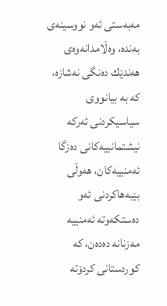مه‌به‌ستی ئه‌و نووسینه‌ی به‌نده‌، وه‌ڵامدانه‌وه‌ی هه‌ندێك ده‌نگی نه‌شازه‌، كه‌ به‌ بیانووی سیاسیكردنی ئه‌ركه‌ نیشتمانییه‌كانی ده‌زگا ئه‌منییه‌كان، هه‌وڵی بێبه‌هاكردنی ئه‌و ده‌ستكه‌وته‌ ئه‌منییه‌ مه‌زنانه‌ ده‌ده‌ن، كه‌ كوردستانی كردۆته‌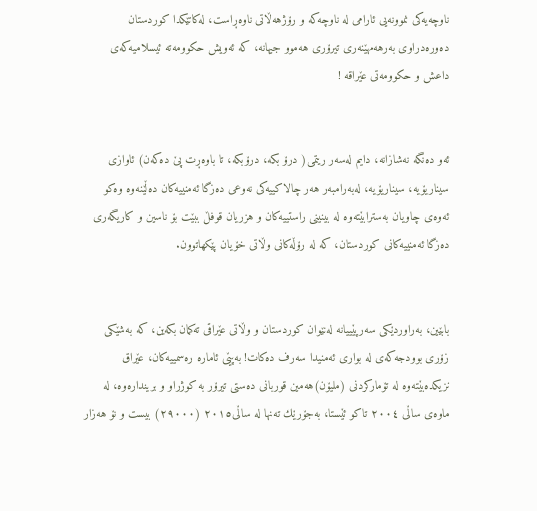ناوچه‌یه‌كی نموونه‌یی ئارامی له‌ ناوچه‌كه‌ و رۆژهه‌ڵاتی ناوه‌ڕاست، له‌كاتێكدا كوردستان ده‌وره‌دراوی به‌رهه‌مهێنه‌ری تیرۆری هه‌موو جیهانه‌، كه‌ ئه‌ویش حكوومه‌ته‌ ئیسلامیه‌كه‌ی داعش و حكوومه‌تی عێراقه‌ !


ئه‌و ده‌نگه‌ نه‌شازانه‌، دایم له‌سه‌ر ریتمی( درۆ بكه‌، درۆبكه‌، تا باوه‌ڕت پێ ده‌كه‌ن) ئاوازی سیناریۆیه‌، سیناریۆیه‌، له‌به‌رامبه‌ر هه‌ر چالاكییه‌كی نه‌وعی ده‌زگا ئه‌منییه‌كان ده‌ڵێنه‌وه وه‌كو ئه‌وه‌ی چاویان به‌سترابێته‌وه‌ له‌ بینینی راستییه‌كان و هزریان قوفڵ ببێت بۆ ناسین و كاریگه‌ری ده‌زگا ئه‌منییه‌كانی كوردستان، كه‌ له‌ رۆڵه‌كانی وڵاتی خۆیان پێكهاتوون.


بابێین، به‌راوردێكی سه‌رپێییانه‌ له‌نێوان كوردستان و وڵاتی عێراقی ته‌كمان بكه‌ین، كه‌ به‌شێكی زۆری بوودجه‌كه‌ی له‌ بواری ئه‌منیدا سه‌رف ده‌كات! به‌پێی ئاماره‌ ره‌سمییه‌كان، عێراق نزیكده‌بێته‌وه‌ له‌ تۆماركردنی (ملیۆن)هه‌مین قوربانی ده‌ستی تیرۆر به‌ كوژراو و برینداره‌وه‌، له‌ ماوه‌ی ساڵی ٢٠٠٤ تاكو ئێستا، به‌جۆرێك ته‌نها له‌ ساڵی٢٠١٥ (٢٩٠٠٠) بیست و نۆ هه‌زار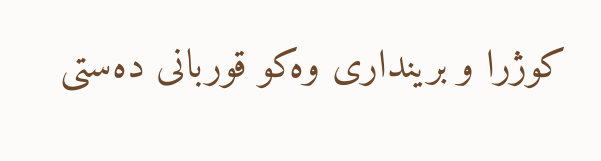كوژرا و برینداری وه‌كو قوربانی ده‌ستی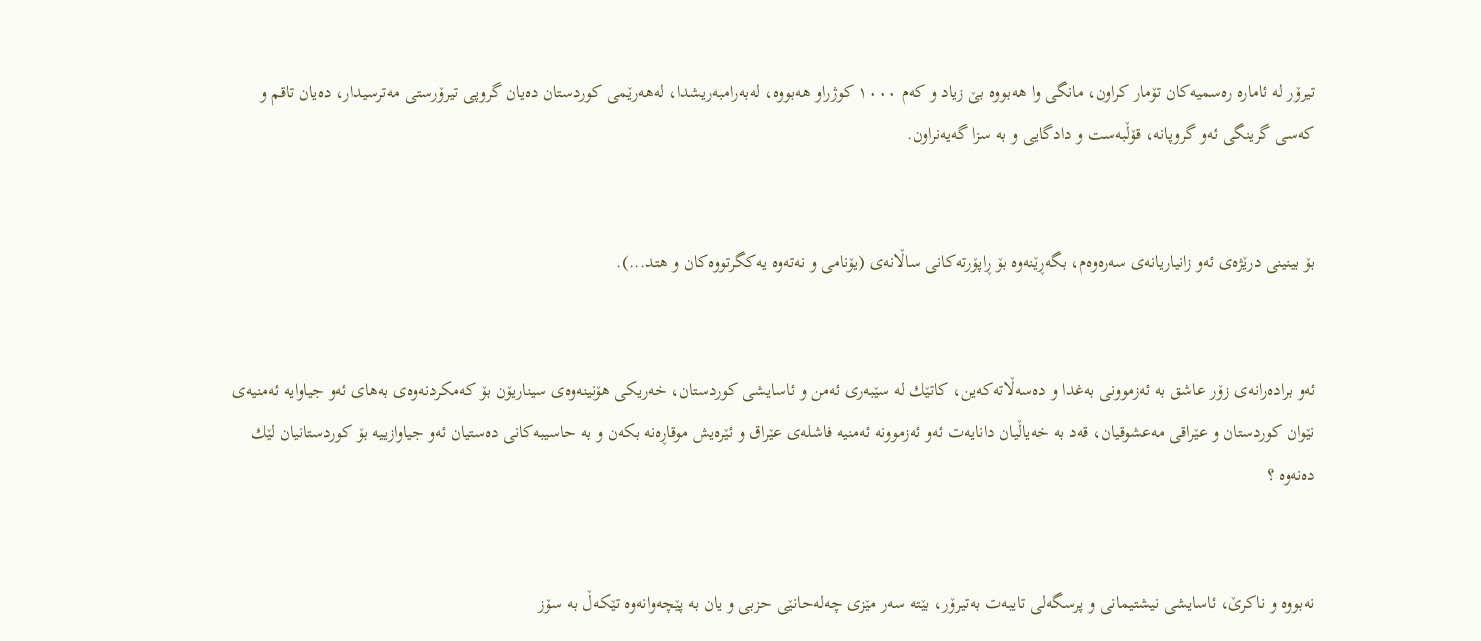تیرۆر له‌ ئاماره‌ ره‌سمیه‌كان تۆمار كراون، مانگی وا هه‌بووه‌ بێ زیاد و كه‌م ١٠٠٠ كوژراو هه‌بووه‌، له‌به‌رامبه‌ریشدا، له‌هه‌رێمی كوردستان ده‌یان گروپی تیرۆرستی مه‌ترسیدار، ده‌یان تاقم و كه‌سی گرینگی ئه‌و گروپانه‌، قۆڵبه‌ست و دادگایی و به‌ سزا گه‌یه‌نراون.


بۆ بینینی درێژه‌ی ئه‌و زانیاریانه‌ی سه‌ره‌وه‌م، بگه‌ڕێنه‌وه‌ بۆ ڕاپۆرته‌كانی ساڵانه‌ی (یۆنامی و نه‌ته‌وه‌ یه‌كگرتووه‌كان و هتد...).


ئه‌و براده‌رانه‌ی زۆر عاشق به‌ ئه‌زموونی به‌غدا و ده‌سه‌ڵاته‌كه‌ین، كاتێك له‌ سێبه‌ری ئه‌من و ئاسایشی كوردستان، خه‌ریكی هۆنینه‌وه‌ی سیناریۆن بۆ كه‌مكردنه‌وه‌ی به‌های ئه‌و جیاوایه‌ ئه‌منیه‌ی نێوان كوردستان و عێراقی مه‌عشوقیان، قه‌د به‌ خه‌یاڵیان دانایه‌ت ئه‌و ئه‌زموونه‌ ئه‌منیه‌ فاشله‌ی عێراق و ئێره‌یش موقاڕه‌نه‌ بكه‌ن و به‌ حاسیبه‌كانی ده‌ستیان ئه‌و جیاوازییه‌ بۆ كوردستانیان لێك ده‌نه‌وه‌ ؟


نه‌بووه‌ و ناكرێ، ئاسایشی نیشتیمانی و پرسگه‌لی تایبه‌ت به‌تیرۆر، بێته‌ سه‌ر مێزی چه‌له‌حانێی حزبی و یان به‌ پێچه‌وانه‌وه‌ تێكه‌ڵ به‌ سۆز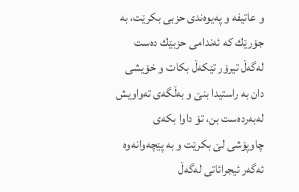و عاتیفه‌ و په‌یوه‌ندی حزبی بكرێت، به‌ جۆرێك كه‌ ئه‌ندامی حزبێك ده‌ست له‌گه‌ڵ تیرۆر تێكه‌ڵ بكات و خۆیشی دان به‌ راستیدا بنێ و به‌ڵگه‌ی ته‌واویش له‌به‌رده‌ست بن، تۆ داوا بكه‌ی چاوپۆشی لێ بكرێت و به‌ پێچه‌وانه‌وه‌ ئه‌گه‌ر ئیجرائاتی له‌گه‌ڵ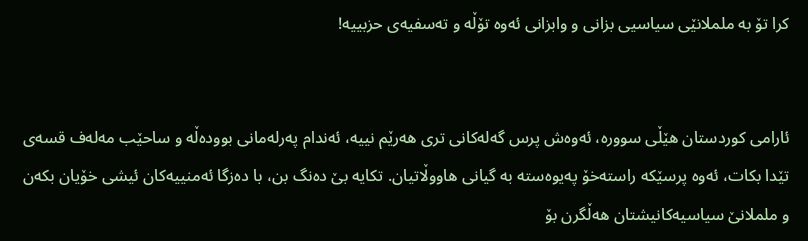كرا تۆ به‌ ململانێی سیاسیی بزانی و وابزانی ئه‌وه‌ تۆڵه‌ و ته‌سفیه‌ی حزبییه‌!


ئارامی كوردستان هێڵی سووره‌، ئه‌وه‌ش پرس گه‌له‌كانی تری هه‌رێم نییه‌، ئه‌ندام په‌رله‌مانی بووده‌ڵه‌ و ساحێب مه‌له‌ف قسه‌ی تێدا بكات، ئه‌وه‌ پرسێكه‌ راسته‌خۆ په‌یوه‌سته‌ به‌ گیانی هاووڵاتیان. تكایه‌ بێ ده‌نگ بن، با ده‌زگا ئه‌منییه‌كان ئیشی خۆیان بكه‌ن و ململانێ سیاسیه‌كانیشتان هه‌ڵگرن بۆ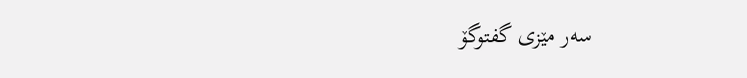سه‌ر مێزی گفتوگۆ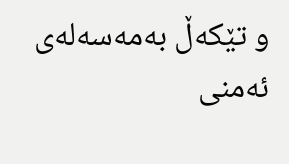و تێكه‌ڵ به‌مه‌سه‌له‌ی ئه‌منی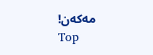مه‌كه‌ن!
Top